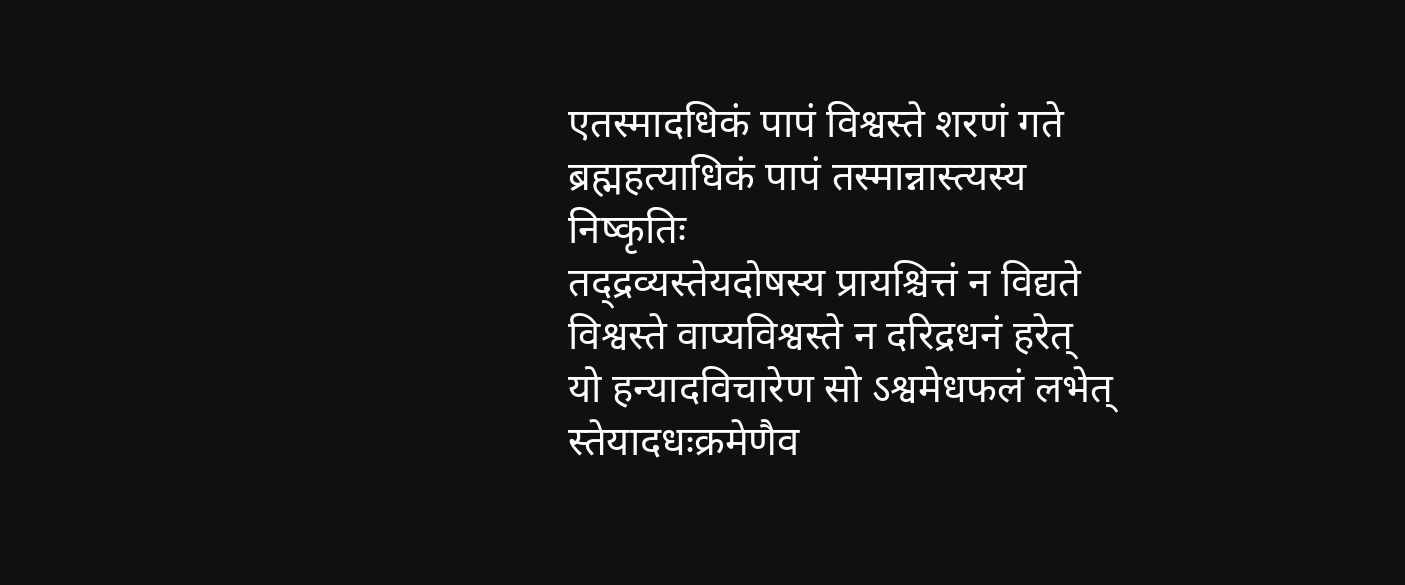एतस्मादधिकं पापं विश्वस्ते शरणं गते
ब्रह्महत्याधिकं पापं तस्मान्नास्त्यस्य निष्कृतिः
तद्द्रव्यस्तेयदोषस्य प्रायश्चित्तं न विद्यते
विश्वस्ते वाप्यविश्वस्ते न दरिद्रधनं हरेत्
यो हन्यादविचारेण सो ऽश्वमेधफलं लभेत्
स्तेयादधःक्रमेणैव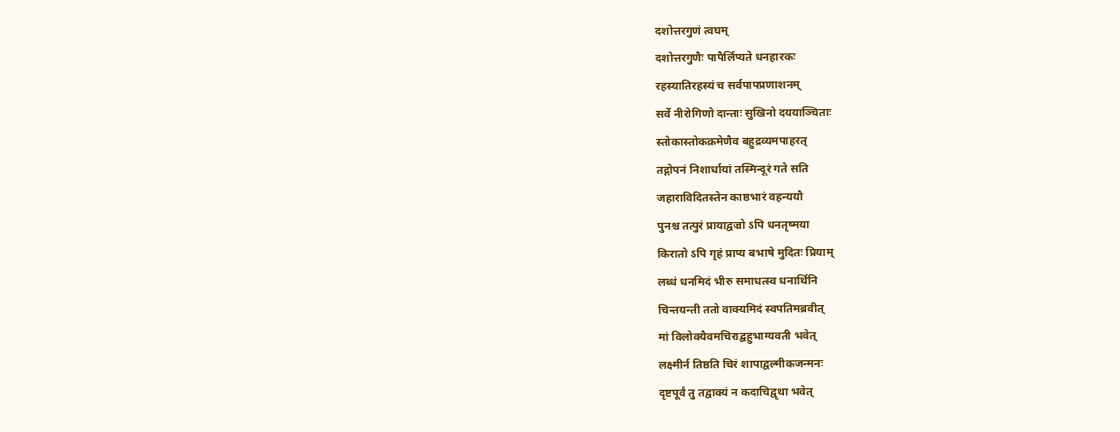दशोत्तरगुणं त्वघम्
दशोत्तरगुणैः पापैर्लिप्यते धनहारकः
रहस्यातिरहस्यं च सर्वपापप्रणाशनम्
सर्वे नीरोगिणो दान्ताः सुखिनो दययाञ्चिताः
स्तोकास्तोकक्रमेणैव बहुद्रव्यमपाहरत्
तद्गोपनं निशार्धायां तस्मिन्दूरं गते सति
जहाराविदितस्तेन काष्ठभारं वहन्ययौ
पुनश्च तत्पुरं प्रायाद्वज्रो ऽपि धनतृष्मया
किरातो ऽपि गृहं प्राप्य बभाषे मुदितः प्रियाम्
लब्धं धनमिदं भीरु समाधत्स्व धनार्थिनि
चिन्तयन्ती ततो वाक्यमिदं स्वपतिमब्रवीत्
मां विलोक्यैवमचिराद्बहुभाग्यवती भवेत्
लक्ष्मीर्न तिष्ठति चिरं शापाद्वल्मीकजन्मनः
दृष्टपूर्वं तु तद्वाक्यं न कदाचिद्वृथा भवेत्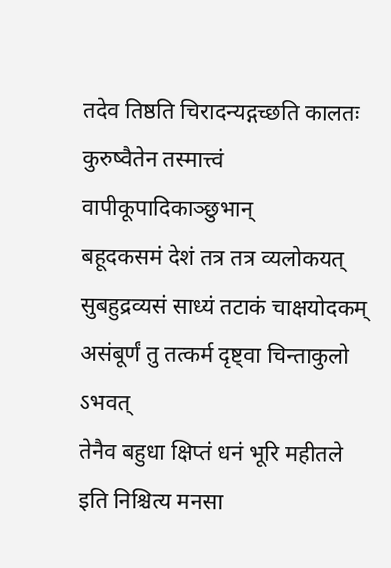तदेव तिष्ठति चिरादन्यद्गच्छति कालतः
कुरुष्वैतेन तस्मात्त्वं वापीकूपादिकाञ्छुभान्
बहूदकसमं देशं तत्र तत्र व्यलोकयत्
सुबहुद्रव्यसं साध्यं तटाकं चाक्षयोदकम्
असंबूर्णं तु तत्कर्म दृष्ट्वा चिन्ताकुलो ऽभवत्
तेनैव बहुधा क्षिप्तं धनं भूरि महीतले
इति निश्चित्य मनसा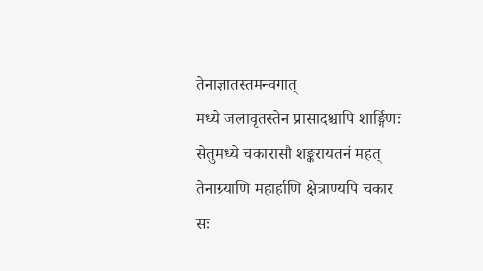तेनाज्ञातस्तमन्वगात्
मध्ये जलावृतस्तेन प्रासादश्चापि शार्ङ्गिणः
सेतुमध्ये चकारासौ शङ्करायतनं महत्
तेनाग्र्याणि महार्हाणि क्षेत्राण्यपि चकार सः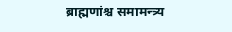ब्राह्मणांश्च समामन्त्र्य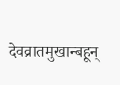देवव्रातमुखान्बहून्